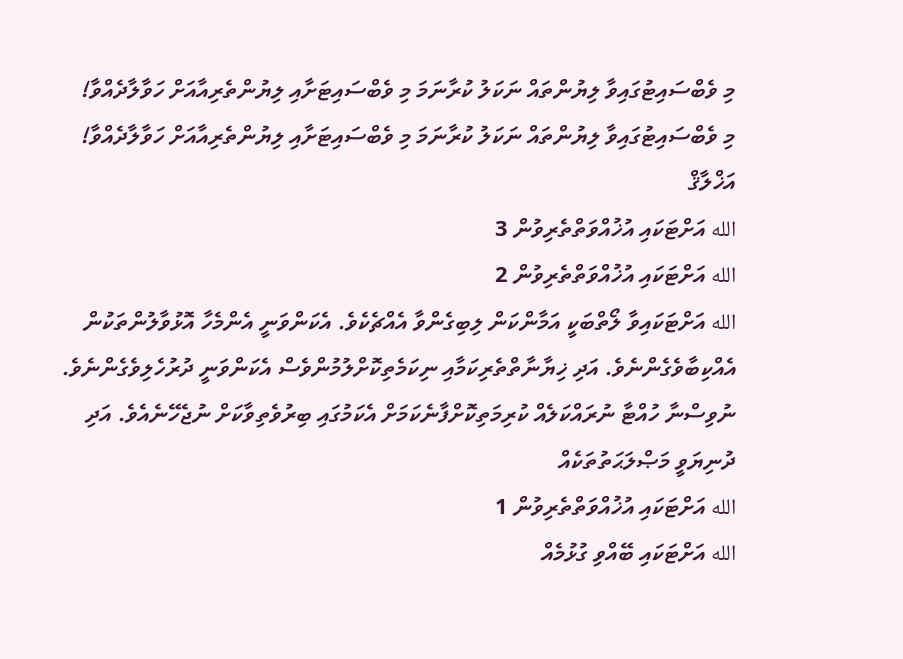މި ވެބްސައިޓުގައިވާ ލިޔުންތައް ނަކަލު ކުރާނަމަ މި ވެބްސައިޓަށާއި ލިޔުންތެރިއާއަށް ހަވާލާދެއްވާ!
މި ވެބްސައިޓުގައިވާ ލިޔުންތައް ނަކަލު ކުރާނަމަ މި ވެބްސައިޓަށާއި ލިޔުންތެރިއާއަށް ހަވާލާދެއްވާ!
އަޚްލާޤް
الله އަށްޓަކައި އުޚުއްވަތްތެރިވުން 3
الله އަށްޓަކައި އުޚުއްވަތްތެރިވުން 2
الله އަށްޓަކައިވާ ލޯތްބަކީ އަމާންކަން ލިބިގެންވާ އެއްޗެކެވެ. އެކަންވަނީ އެންމެހާ އޮޅުވާލުންތަކުން އެއްކިބާވެގެންނެވެ. އަދި ޚިޔާނާތްތެރިކަމާއި ނިކަމެތިކޮށްލުމުންވެސް އެކަންވަނީ ދުރުހެލިވެގެންނެވެ. ނުވިސްނާ ހުއްޓާ ނުރައްކަލެއް ކުރިމަތިކޮށްފާނެކަމަށް އެކަމުގައި ބިރުވެތިވާކަށް ނުޖެހޭނެއެވެ. އަދި ދުނިޔަވީ މަޞްލަޙަތުތަކެއް
الله އަށްޓަކައި އުޚުއްވަތްތެރިވުން 1
الله އަށްޓަކައި ބޭއްވި ގުޅުމެއް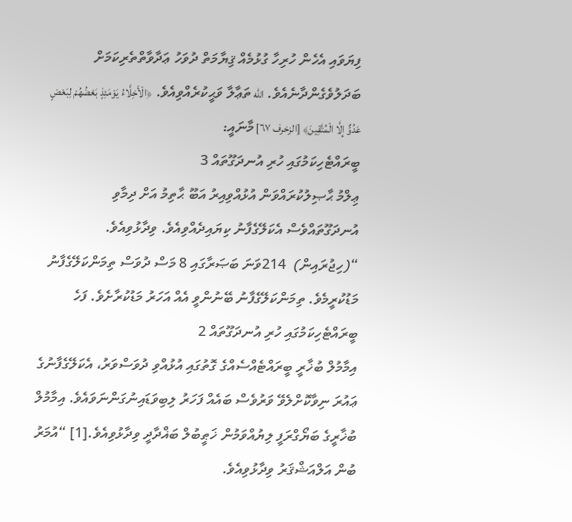ފިޔަވައި އެހެން ހުރިހާ ގުޅުމެއް ޤިޔާމަތް ދުވަހު ޢަދާވާތްތެރިކަމަށް ބަދަލުވެގެންދާނެއެވެ. الله ތަޢާލާ ވަޙީކުރެއްވިއެވެ. ﴿الْأَخِلَّاءُ يَوْمَئِذٍ بَعْضُهُمْ لِبَعْضٍ عَدُوٌّ إِلَّا الْمُتَّقِينَ﴾ [الزخرف ٦٧] މާނައީ:
ބީރައްޓެހިކަމުގައި ހުރި އުނދަގޫތައް 3
ޢިލްމު ޙާޞިލުކުރައްވަން އުޅުއްވިއިރު އަބޫ ޙާތިމު އަށް ދިމާވި އުނދަގޫތައްވެސް އެކަލޭގެފާނު ކިޔައިދެއްވިއެވެ. ވިދާޅުވިއެވެ.  “(ހިޖުރައިން)  214ވަނަ ބަޞަރާގައި 8 މަސް ދުވަސް ތިމަންކަލޭގެފާނު މަޑުކުރީމެވެ. ތިމަންކަލޭގެފާނު ބޭނުންވީ އެއް އަހަރު މަޑުކުރާށެވެ. ފަހެ
ބީރައްޓެހިކަމުގައި ހުރި އުނދަގޫތައް 2
އިމާމުލް ބުޚާރީ ބީރައްޓެއްސެއްގެ ގޮތުގައި އުޅުއްވި ދުވަސްވަރު، އެކަލޭގެފާނުގެ ޢައުރަ ނިވާކޮށްލެވޭ ވަރުވެސް ބައެއް ފަހަރު ލިބިވަޑައިނުގަންނަވައެވެ. އިމާމުލް ބުޚާރީގެ ބަޔޯގްރަފީ ލިޔުއްވަމުން ޚަޠީބުލް ބަޣްދާދީ ވިދާޅުވިއެވެ.[1] “އުމަރު ބުން އަލްއަޝްޤަރު ވިދާޅުވިއެވެ.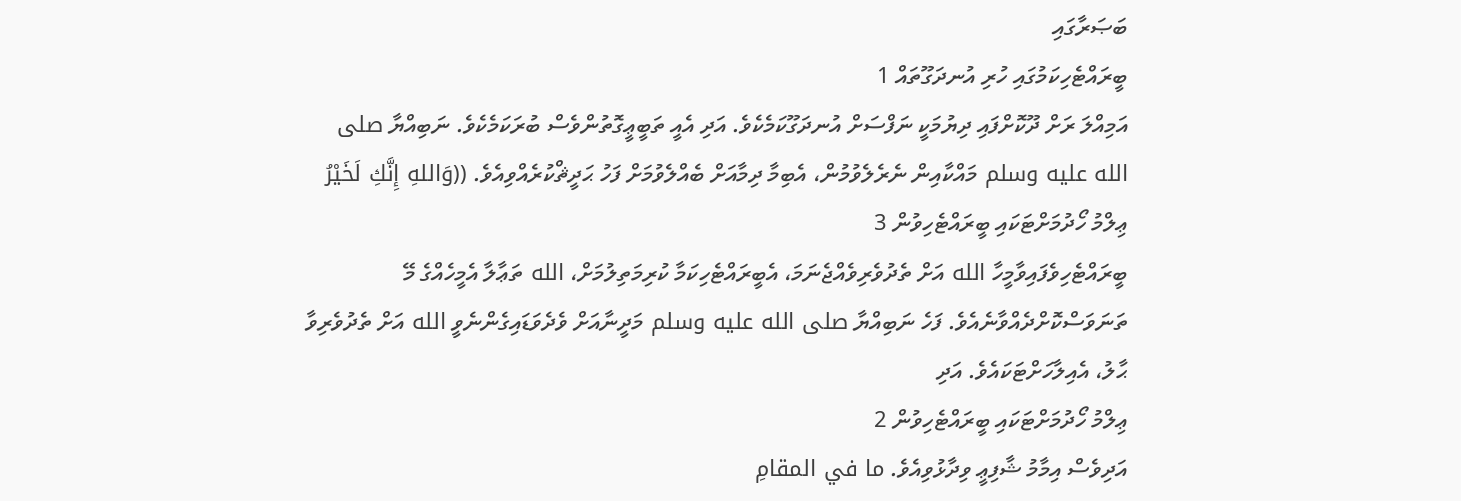ބަޞަރާގައި
ބީރައްޓެހިކަމުގައި ހުރި އުނދަގޫތައް 1
އަމިއްލަ ރަށް ދޫކޮށްފައި ދިޔުމަކީ ނަފްސަށް އުނދަގޫކަމެކެވެ. އަދި އެއީ ތަބީޢީގޮތުންވެސް ބުރަކަމެކެވެ. ނަބިއްޔާ صلى الله عليه وسلم މައްކާއިން ނެރެލެވުމުން، އެބިމާ ދިމާއަށް ބެއްލެވުމަށް ފަހު ޙަދީޘްކުރެއްވިއެވެ. ((وَاللهِ إِنَّكِ لَخَيْرُ
ޢިލްމު ހޯދުމަށްޓަކައި ބީރައްޓެހިވުން 3
ބީރައްޓެހިވެފައިވާމީހާ الله އަށް ތެދުވެރިވެއްޖެނަމަ، އެބީރައްޓެހިކަމާ ކުރިމަތިލުމަށް، الله ތަޢާލާ އެމީހެއްގެ މޭ ތަނަވަސްކޮށްދެއްވާނެއެވެ. ފަހެ ނަބިއްޔާ صلى الله عليه وسلم މަދީނާއަށް ވެދެވަޑައިގެންނެވީ الله އަށް ތެދުވެރިވާ ޙާލު، އެއިލާހަށްޓަކައެވެ. އަދި
ޢިލްމު ހޯދުމަށްޓަކައި ބީރައްޓެހިވުން 2
އަދިވެސް އިމާމު ޝާފިޢީ ވިދާޅުވިއެވެ. ما في المقامِ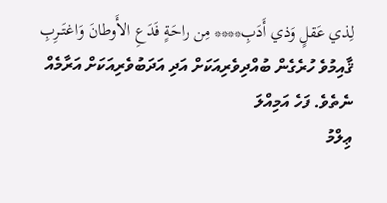لِذي عَقلٍ وَذي أَدَبِ**** مِن راحَةٍ فَدَعِ الأَوطانَ وَاغتَــرِبِ ޤާއިމުވެ ހުރެގެން ބުއްދިވެރިއަކަށް އަދި އަދަބުވެރިއަކަށް އަރާމެއް ނެތެވެ. ފަހެ އަމިއްލަ
ޢިލްމު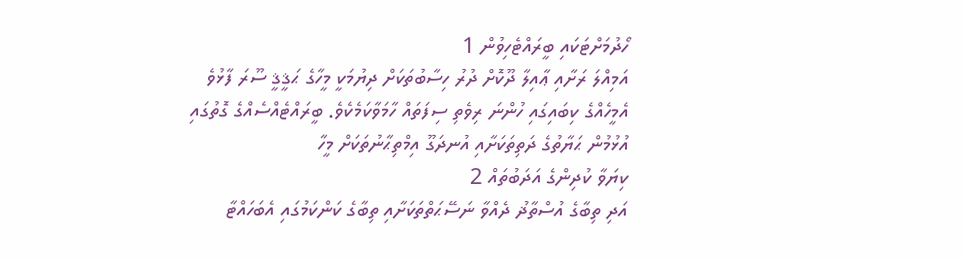ހޯދުމަށްޓަކައި ބީރައްޓެހިވުން 1
އަމިއްލަ ރަށާއި ޢާއިލާ ދޫކޮށް ދުރު ހިސާބުތަކަށް ދިޔުމަކީ މީހާގެ ޙަޤީޤީ ސޫރަ ފާޅުވެ އެމީހެއްގެ ކިބައިގައި ހުންނަ ރިވެތި ސިފަތައް ހާމަވާކަމެކެވެ. ބީރައްޓެއްސެއްގެ ގޮތުގައި އުޅުމުން ޙަޔާތުގެ ދަތިތަކަށާއި އުނދަގޫ އިމްތިޙާނުތަކަށް މީހާ
ކިޔަވާ ކުދިންގެ އަދަބުތައް 2
އަދި ތިބާގެ އުސްތާޛު ދެއްވާ ނަސޭޙަތްތަކަށާއި ތިބާގެ ކަންކަމުގައި އެބަހައްޓާ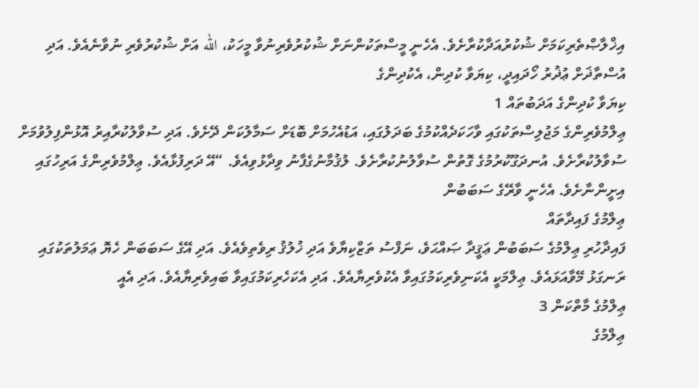އިޚްލާޞްތެރިކަމަށް ޝުކުރުއަދާކުރާށެވެ. އެހެނީ މީސްތަކުންނަށް ޝުކުރުވެރިނުވާ މީހަކު، الله އަށް ޝުކުރުވެރި ނުވާނެއެވެ. އަދި އުސްތާޛަށް ޢުޛުރު ހޯދައިދީ، ކިޔަވާ ކުދިން، އެކުދިންގެ
ކިޔަވާ ކުދިންގެ އަދަބުތައް 1
ޢިލްމުވެރިންގެ މަޖުލިސްތަކުގައި ވާހަކަދެއްކުމުގެ ބަދަލުގައި، އަޑުއެހުމަށް ބޮޑަށް ސަމާލުކަން ދޭށެވެ. އަދި ސުވާލުކުރާއިރު އޮޅުންފިލުވުމަށް ސުވާލުކުރާށެވެ. އުނދަގޫކުރުމުގެ ގޮތުން ސުވާލުނުކުރާށެވެ. ލުޤުމާނުގެފާނު ވިދާޅުވިއެވެ. “އޭ ދަރިފުޅާއެވެ. ޢިލްމުވެރިންގެ އަރިހުގައި އިށީންނާށެވެ. އެހެނީ ވާރޭގެ ސަބަބުން
ޢިލްމުގެ ފައިދާތައް
ފައިދާހުރި ޢިލްމުގެ ސަބަބުން ޢަޤީދާ ޞައްޙަވެ، ނަފްސު ތަޒްކިޔާވެ އަދި ޚުލުޤު ރިވެތިވެއެވެ. އަދި އޭގެ ސަބަބަން ހެޔޮ ޢަމަލުތަކުގައި ރަނގަޅު މޭވާއަޅައެވެ. ޢިލްމަކީ އެކަނިވެރިކަމުގައިވާ އެކުވެރިޔާއެވެ. އަދި އެކަހެރިކަމުގައިވާ ބައިވެރިޔާއެވެ. އަދި އެއީ
ޢިލްމުގެ މާތްކަން 3
ޢިލްމުގެ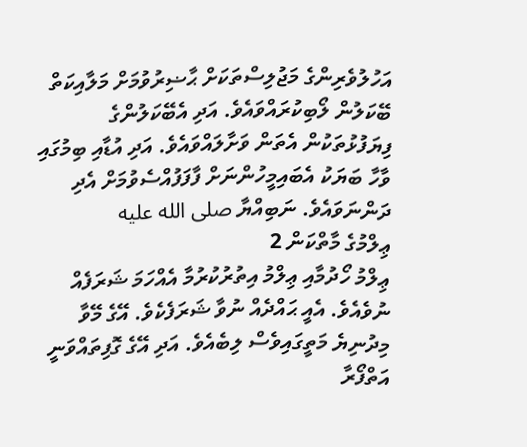އަހުލުވެރިންގެ މަޖުލިސްތަކަށް ޙާޟިރުވުމަށް މަލާއިކަތް ބޭކަލުން ލޯބިކުރައްވައެވެ. އަދި އެބޭކަލުންގެ ފިޔަފުޅުތަކުން އެތަން ވަށާލައްވައެވެ. އަދި އުޑާއި ބިމުގައި ވާހާ ބަޔަކު އެބައިމީހުންނަށް ފާފަފުއްސެވުމަށް އެދި ދަންނަވައެވެ. ނަބިއްޔާ صلى الله عليه
ޢިލްމުގެ މާތްކަން 2
ޢިލްމު ހޯދުމާއި ޢިލްމު އިތުރުކުރުމާ އެއްހަމަ ޝަރަފެއް ނުވެއެވެ. އެއީ ޙައްދެއް ނުވާ ޝަރަފެކެވެ. އޭގެ މޭވާ މިދުނިޔެ މަތީގައިވެސް ލިބެއެވެ. އަދި އޭގެ ގޮފިތައްވަނީ އަތްފޯރާ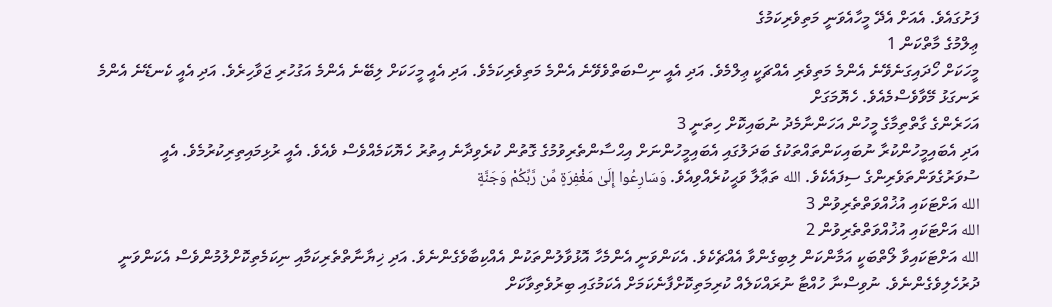ފަށުގައެވެ. އެއަށް އެދޭ މީހާއެވަނީ މަތިވެރިކަމުގެ
ޢިލްމުގެ މާތްކަން 1
މީހަކަށް ހޯދައިގަނެވޭނެ އެންމެ މަތިވެރި އެއްޗަކީ ޢިލްމެވެ. އަދި އެއީ ނިސްބަތްވެވޭނެ އެންމެ މަތިވެރިކަމެވެ. އަދި އެއީ މީހަކަށް ލިބޭނެ އެންމެ އަގުހުރި ޖަވާހިރެވެ. އަދި އެއީ ކެނޑޭނެ އެންމެ ރަނގަޅު މޭވާވެސްމެއެވެ. ހެޔޮމަގަށް
އަހަރެންގެ ގާތްތިމާގެ މީހުން އަހަންނާމެދު ނުބައިކޮށް ހިތަނީ 3
އަދި އެބައިމީހުންކުރާ ނުބައިކަންތައްތަކުގެ ބަދަލުގައި އެބައިމީހުންނަށް އިޙްސާންތެރިވުމުގެ ގޮތުން ކުރެވިދާނެ އިތުރު ހެޔޮކަމެއްވެސް ވެއެވެ. އެއީ ރުޅިމައިތިރިކުރުމެވެ. އެއީ ސުވަރުގެވަންތަވެރިންގެ ސިފައެކެވެ. الله ތަޢާލާ ވަޙީކުރެއްވިއެވެ. وَسَارِعُوا إِلَىٰ مَغْفِرَةٍ مِّن رَّبِّكُمْ وَجَنَّةٍ
الله އަށްޓަކައި އުޚުއްވަތްތެރިވުން 3
الله އަށްޓަކައި އުޚުއްވަތްތެރިވުން 2
الله އަށްޓަކައިވާ ލޯތްބަކީ އަމާންކަން ލިބިގެންވާ އެއްޗެކެވެ. އެކަންވަނީ އެންމެހާ އޮޅުވާލުންތަކުން އެއްކިބާވެގެންނެވެ. އަދި ޚިޔާނާތްތެރިކަމާއި ނިކަމެތިކޮށްލުމުންވެސް އެކަންވަނީ ދުރުހެލިވެގެންނެވެ. ނުވިސްނާ ހުއްޓާ ނުރައްކަލެއް ކުރިމަތިކޮށްފާނެކަމަށް އެކަމުގައި ބިރުވެތިވާކަށް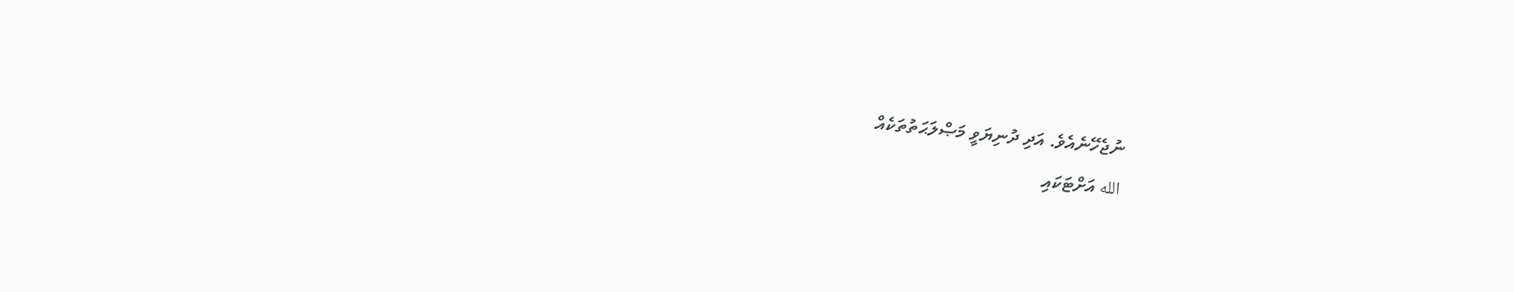ނުޖެހޭނެއެވެ. އަދި ދުނިޔަވީ މަޞްލަޙަތުތަކެއް
الله އަށްޓަކައި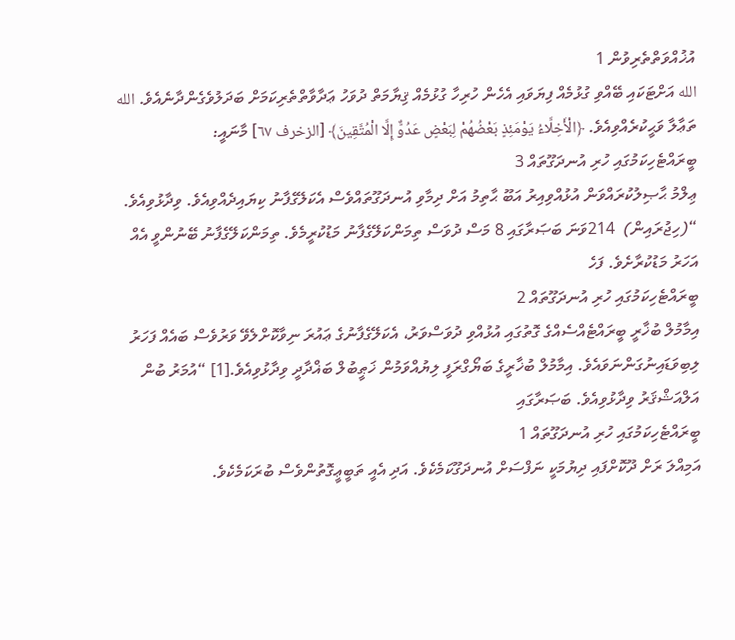އުޚުއްވަތްތެރިވުން 1
الله އަށްޓަކައި ބޭއްވި ގުޅުމެއް ފިޔަވައި އެހެން ހުރިހާ ގުޅުމެއް ޤިޔާމަތް ދުވަހު ޢަދާވާތްތެރިކަމަށް ބަދަލުވެގެންދާނެއެވެ. الله ތަޢާލާ ވަޙީކުރެއްވިއެވެ. ﴿الْأَخِلَّاءُ يَوْمَئِذٍ بَعْضُهُمْ لِبَعْضٍ عَدُوٌّ إِلَّا الْمُتَّقِينَ﴾ [الزخرف ٦٧] މާނައީ:
ބީރައްޓެހިކަމުގައި ހުރި އުނދަގޫތައް 3
ޢިލްމު ޙާޞިލުކުރައްވަން އުޅުއްވިއިރު އަބޫ ޙާތިމު އަށް ދިމާވި އުނދަގޫތައްވެސް އެކަލޭގެފާނު ކިޔައިދެއްވިއެވެ. ވިދާޅުވިއެވެ.  “(ހިޖުރައިން)  214ވަނަ ބަޞަރާގައި 8 މަސް ދުވަސް ތިމަންކަލޭގެފާނު މަޑުކުރީމެވެ. ތިމަންކަލޭގެފާނު ބޭނުންވީ އެއް އަހަރު މަޑުކުރާށެވެ. ފަހެ
ބީރައްޓެހިކަމުގައި ހުރި އުނދަގޫތައް 2
އިމާމުލް ބުޚާރީ ބީރައްޓެއްސެއްގެ ގޮތުގައި އުޅުއްވި ދުވަސްވަރު، އެކަލޭގެފާނުގެ ޢައުރަ ނިވާކޮށްލެވޭ ވަރުވެސް ބައެއް ފަހަރު ލިބިވަޑައިނުގަންނަވައެވެ. އިމާމުލް ބުޚާރީގެ ބަޔޯގްރަފީ ލިޔުއްވަމުން ޚަޠީބުލް ބަޣްދާދީ ވިދާޅުވިއެވެ.[1] “އުމަރު ބުން އަލްއަޝްޤަރު ވިދާޅުވިއެވެ. ބަޞަރާގައި
ބީރައްޓެހިކަމުގައި ހުރި އުނދަގޫތައް 1
އަމިއްލަ ރަށް ދޫކޮށްފައި ދިޔުމަކީ ނަފްސަށް އުނދަގޫކަމެކެވެ. އަދި އެއީ ތަބީޢީގޮތުންވެސް ބުރަކަމެކެވެ.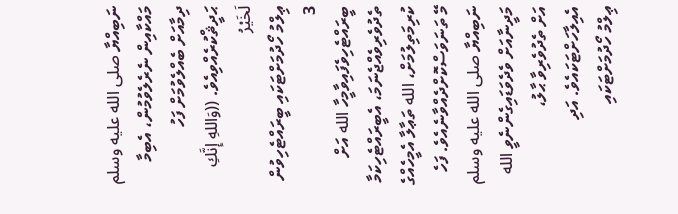ނަބިއްޔާ صلى الله عليه وسلم މައްކާއިން ނެރެލެވުމުން، އެބިމާ ދިމާއަށް ބެއްލެވުމަށް ފަހު ޙަދީޘްކުރެއްވިއެވެ. ((وَاللهِ إِنَّكِ لَخَيْرُ
ޢިލްމު ހޯދުމަށްޓަކައި ބީރައްޓެހިވުން 3
ބީރައްޓެހިވެފައިވާމީހާ الله އަށް ތެދުވެރިވެއްޖެނަމަ، އެބީރައްޓެހިކަމާ ކުރިމަތިލުމަށް، الله ތަޢާލާ އެމީހެއްގެ މޭ ތަނަވަސްކޮށްދެއްވާނެއެވެ. ފަހެ ނަބިއްޔާ صلى الله عليه وسلم މަދީނާއަށް ވެދެވަޑައިގެންނެވީ الله އަށް ތެދުވެރިވާ ޙާލު، އެއިލާހަށްޓަކައެވެ. އަދި
ޢިލްމު ހޯދުމަށްޓަކައި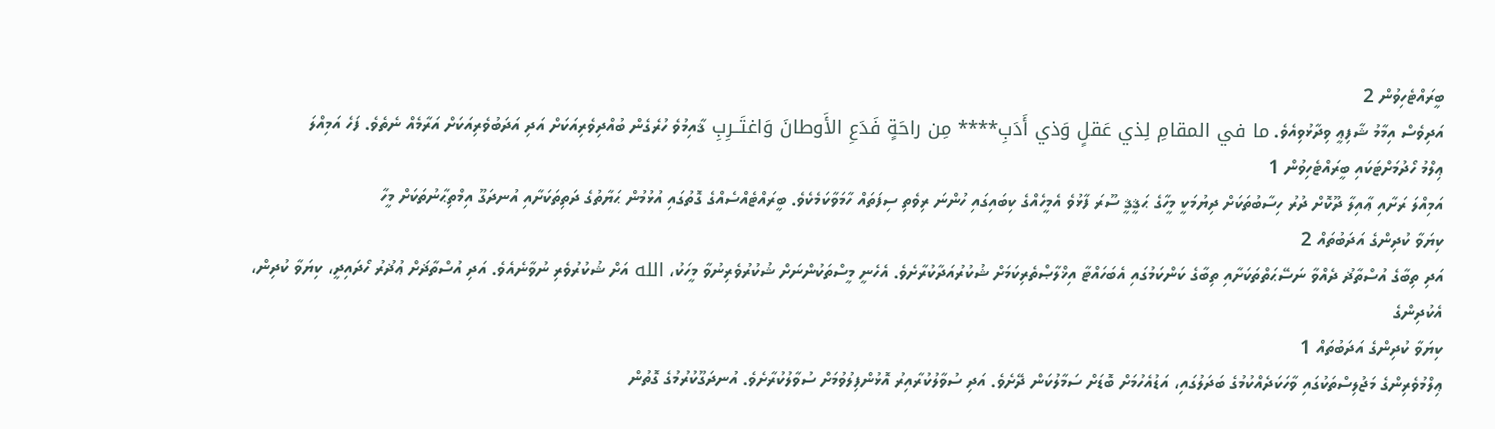ބީރައްޓެހިވުން 2
އަދިވެސް އިމާމު ޝާފިޢީ ވިދާޅުވިއެވެ. ما في المقامِ لِذي عَقلٍ وَذي أَدَبِ**** مِن راحَةٍ فَدَعِ الأَوطانَ وَاغتَــرِبِ ޤާއިމުވެ ހުރެގެން ބުއްދިވެރިއަކަށް އަދި އަދަބުވެރިއަކަށް އަރާމެއް ނެތެވެ. ފަހެ އަމިއްލަ
ޢިލްމު ހޯދުމަށްޓަކައި ބީރައްޓެހިވުން 1
އަމިއްލަ ރަށާއި ޢާއިލާ ދޫކޮށް ދުރު ހިސާބުތަކަށް ދިޔުމަކީ މީހާގެ ޙަޤީޤީ ސޫރަ ފާޅުވެ އެމީހެއްގެ ކިބައިގައި ހުންނަ ރިވެތި ސިފަތައް ހާމަވާކަމެކެވެ. ބީރައްޓެއްސެއްގެ ގޮތުގައި އުޅުމުން ޙަޔާތުގެ ދަތިތަކަށާއި އުނދަގޫ އިމްތިޙާނުތަކަށް މީހާ
ކިޔަވާ ކުދިންގެ އަދަބުތައް 2
އަދި ތިބާގެ އުސްތާޛު ދެއްވާ ނަސޭޙަތްތަކަށާއި ތިބާގެ ކަންކަމުގައި އެބަހައްޓާ އިޚްލާޞްތެރިކަމަށް ޝުކުރުއަދާކުރާށެވެ. އެހެނީ މީސްތަކުންނަށް ޝުކުރުވެރިނުވާ މީހަކު، الله އަށް ޝުކުރުވެރި ނުވާނެއެވެ. އަދި އުސްތާޛަށް ޢުޛުރު ހޯދައިދީ، ކިޔަވާ ކުދިން، އެކުދިންގެ
ކިޔަވާ ކުދިންގެ އަދަބުތައް 1
ޢިލްމުވެރިންގެ މަޖުލިސްތަކުގައި ވާހަކަދެއްކުމުގެ ބަދަލުގައި، އަޑުއެހުމަށް ބޮޑަށް ސަމާލުކަން ދޭށެވެ. އަދި ސުވާލުކުރާއިރު އޮޅުންފިލުވުމަށް ސުވާލުކުރާށެވެ. އުނދަގޫކުރުމުގެ ގޮތުން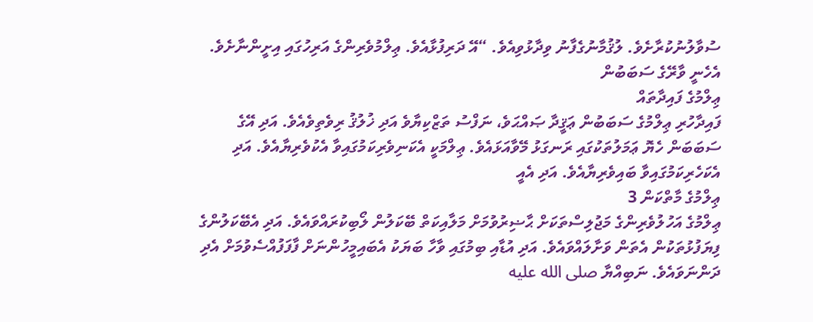ސުވާލުނުކުރާށެވެ. ލުޤުމާނުގެފާނު ވިދާޅުވިއެވެ. “އޭ ދަރިފުޅާއެވެ. ޢިލްމުވެރިންގެ އަރިހުގައި އިށީންނާށެވެ. އެހެނީ ވާރޭގެ ސަބަބުން
ޢިލްމުގެ ފައިދާތައް
ފައިދާހުރި ޢިލްމުގެ ސަބަބުން ޢަޤީދާ ޞައްޙަވެ، ނަފްސު ތަޒްކިޔާވެ އަދި ޚުލުޤު ރިވެތިވެއެވެ. އަދި އޭގެ ސަބަބަން ހެޔޮ ޢަމަލުތަކުގައި ރަނގަޅު މޭވާއަޅައެވެ. ޢިލްމަކީ އެކަނިވެރިކަމުގައިވާ އެކުވެރިޔާއެވެ. އަދި އެކަހެރިކަމުގައިވާ ބައިވެރިޔާއެވެ. އަދި އެއީ
ޢިލްމުގެ މާތްކަން 3
ޢިލްމުގެ އަހުލުވެރިންގެ މަޖުލިސްތަކަށް ޙާޟިރުވުމަށް މަލާއިކަތް ބޭކަލުން ލޯބިކުރައްވައެވެ. އަދި އެބޭކަލުންގެ ފިޔަފުޅުތަކުން އެތަން ވަށާލައްވައެވެ. އަދި އުޑާއި ބިމުގައި ވާހާ ބަޔަކު އެބައިމީހުންނަށް ފާފަފުއްސެވުމަށް އެދި ދަންނަވައެވެ. ނަބިއްޔާ صلى الله عليه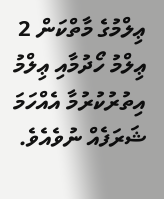ޢިލްމުގެ މާތްކަން 2
ޢިލްމު ހޯދުމާއި ޢިލްމު އިތުރުކުރުމާ އެއްހަމަ ޝަރަފެއް ނުވެއެވެ.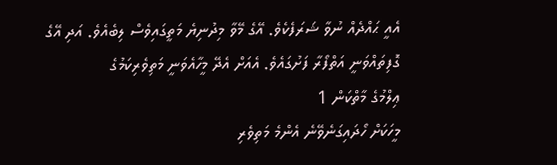އެއީ ޙައްދެއް ނުވާ ޝަރަފެކެވެ. އޭގެ މޭވާ މިދުނިޔެ މަތީގައިވެސް ލިބެއެވެ. އަދި އޭގެ ގޮފިތައްވަނީ އަތްފޯރާ ފަށުގައެވެ. އެއަށް އެދޭ މީހާއެވަނީ މަތިވެރިކަމުގެ
ޢިލްމުގެ މާތްކަން 1
މީހަކަށް ހޯދައިގަނެވޭނެ އެންމެ މަތިވެރި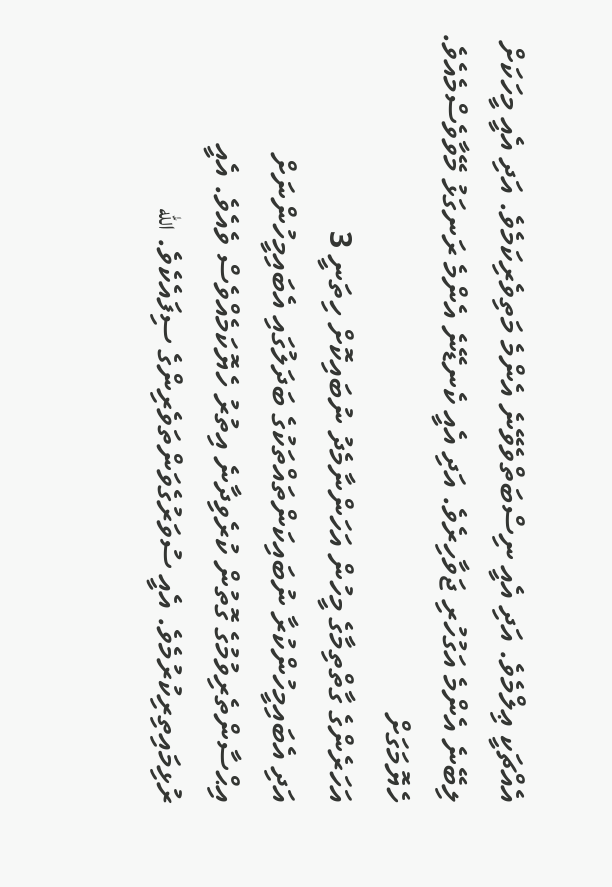އެއްޗަކީ ޢިލްމެވެ. އަދި އެއީ ނިސްބަތްވެވޭނެ އެންމެ މަތިވެރިކަމެވެ. އަދި އެއީ މީހަކަށް ލިބޭނެ އެންމެ އަގުހުރި ޖަވާހިރެވެ. އަދި އެއީ ކެނޑޭނެ އެންމެ ރަނގަޅު މޭވާވެސްމެއެވެ. ހެޔޮމަގަށް
އަހަރެންގެ ގާތްތިމާގެ މީހުން އަހަންނާމެދު ނުބައިކޮށް ހިތަނީ 3
އަދި އެބައިމީހުންކުރާ ނުބައިކަންތައްތަކުގެ ބަދަލުގައި އެބައިމީހުންނަށް އިޙްސާންތެރިވުމުގެ ގޮތުން ކުރެވިދާނެ އިތުރު ހެޔޮކަމެއްވެސް ވެއެވެ. އެއީ ރުޅިމައިތިރިކުރުމެވެ. އެއީ ސުވަރުގެވަންތަވެރިންގެ ސިފައެކެވެ. الله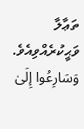ތަޢާލާ ވަޙީކުރެއްވިއެވެ. وَسَارِعُوا إِلَىٰ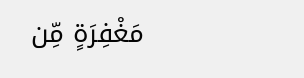مَغْفِرَةٍ مِّن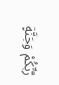رَّبِّكُمْ وَجَنَّةٍ